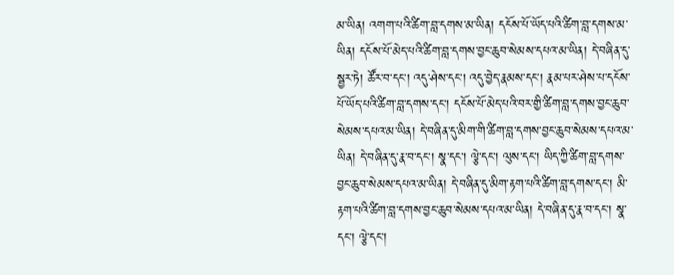མ་ཡིན། འགག་པའི་ཚིག་བླ་དགས་མ་ཡིན། དངོས་པོ་ཡོད་པའི་ཚིག་བླ་དགས་མ་ཡིན། དངོས་པོ་མེད་པའི་ཚིག་བླ་དགས་བྱང་ཆུབ་སེམས་དཔའ་མ་ཡིན། དེ་བཞིན་དུ་སྦྱར་ཏེ། ཚོར་བ་དང་། འདུ་ཤེས་དང་། འདུ་བྱེད་རྣམས་དང་། རྣམ་པར་ཤེས་པ་དངོས་པོ་ཡོད་པའི་ཚིག་བླ་དགས་དང་། དངོས་པོ་མེད་པའི་བར་གྱི་ཚིག་བླ་དགས་བྱང་ཆུབ་སེམས་དཔའ་མ་ཡིན། དེ་བཞིན་དུ་མིག་གི་ཚིག་བླ་དགས་བྱང་ཆུབ་སེམས་དཔའ་མ་ཡིན། དེ་བཞིན་དུ་རྣ་བ་དང་། སྣ་དང་། ལྕེ་དང་། ལུས་དང་། ཡིད་ཀྱི་ཚིག་བླ་དགས་བྱང་ཆུབ་སེམས་དཔའ་མ་ཡིན། དེ་བཞིན་དུ་མིག་རྟག་པའི་ཚིག་བླ་དགས་དང་། མི་རྟག་པའི་ཚིག་བླ་དགས་བྱང་ཆུབ་སེམས་དཔའ་མ་ཡིན། དེ་བཞིན་དུ་རྣ་བ་དང་། སྣ་དང་། ལྕེ་དང་།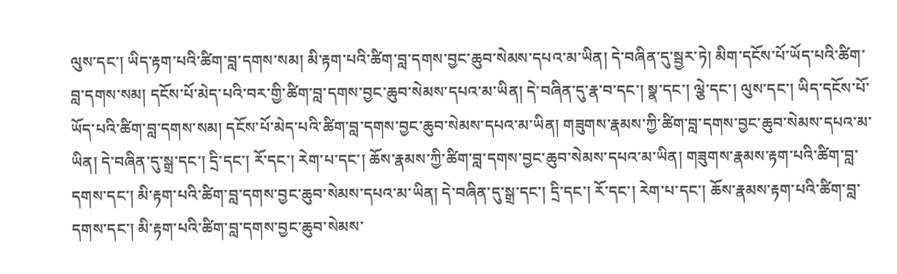ལུས་དང་། ཡིད་རྟག་པའི་ཚིག་བླ་དགས་སམ། མི་རྟག་པའི་ཚིག་བླ་དགས་བྱང་ཆུབ་སེམས་དཔའ་མ་ཡིན། དེ་བཞིན་དུ་སྦྱར་ཏེ། མིག་དངོས་པོ་ཡོད་པའི་ཚིག་བླ་དགས་སམ། དངོས་པོ་མེད་པའི་བར་གྱི་ཚིག་བླ་དགས་བྱང་ཆུབ་སེམས་དཔའ་མ་ཡིན། དེ་བཞིན་དུ་རྣ་བ་དང་། སྣ་དང་། ལྕེ་དང་། ལུས་དང་། ཡིད་དངོས་པོ་ཡོད་པའི་ཚིག་བླ་དགས་སམ། དངོས་པོ་མེད་པའི་ཚིག་བླ་དགས་བྱང་ཆུབ་སེམས་དཔའ་མ་ཡིན། གཟུགས་རྣམས་ཀྱི་ཚིག་བླ་དགས་བྱང་ཆུབ་སེམས་དཔའ་མ་ཡིན། དེ་བཞིན་དུ་སྒྲ་དང་། དྲི་དང་། རོ་དང་། རེག་པ་དང་། ཆོས་རྣམས་ཀྱི་ཚིག་བླ་དགས་བྱང་ཆུབ་སེམས་དཔའ་མ་ཡིན། གཟུགས་རྣམས་རྟག་པའི་ཚིག་བླ་དགས་དང་། མི་རྟག་པའི་ཚིག་བླ་དགས་བྱང་ཆུབ་སེམས་དཔའ་མ་ཡིན། དེ་བཞིན་དུ་སྒྲ་དང་། དྲི་དང་། རོ་དང་། རེག་པ་དང་། ཆོས་རྣམས་རྟག་པའི་ཚིག་བླ་དགས་དང་། མི་རྟག་པའི་ཚིག་བླ་དགས་བྱང་ཆུབ་སེམས་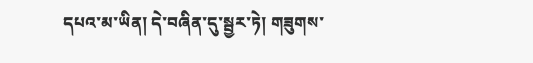དཔའ་མ་ཡིན། དེ་བཞིན་དུ་སྦྱར་ཏེ། གཟུགས་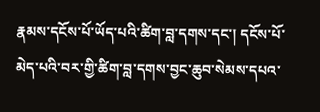རྣམས་དངོས་པོ་ཡོད་པའི་ཚིག་བླ་དགས་དང་། དངོས་པོ་མེད་པའི་བར་གྱི་ཚིག་བླ་དགས་བྱང་ཆུབ་སེམས་དཔའ་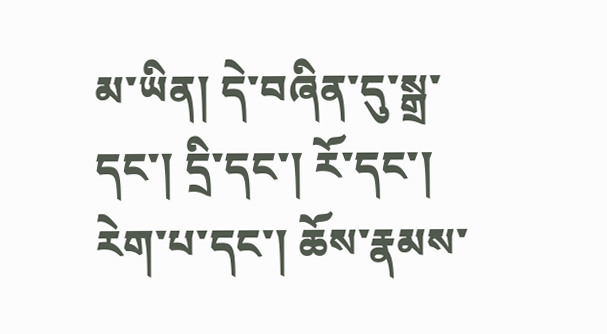མ་ཡིན། དེ་བཞིན་དུ་སྒྲ་དང་། དྲི་དང་། རོ་དང་། རེག་པ་དང་། ཆོས་རྣམས་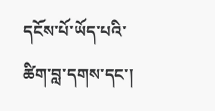དངོས་པོ་ཡོད་པའི་ཚིག་བླ་དགས་དང་།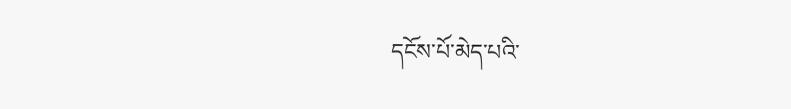དངོས་པོ་མེད་པའི་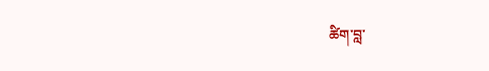ཚིག་བླ་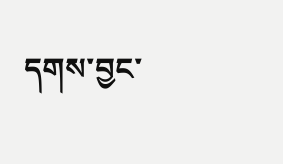དགས་བྱང་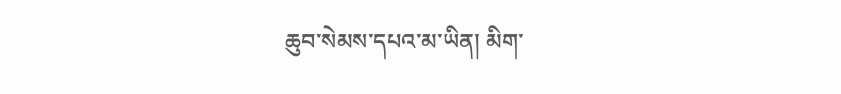ཆུབ་སེམས་དཔའ་མ་ཡིན། མིག་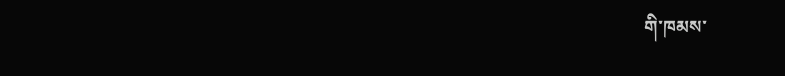གི་ཁམས་